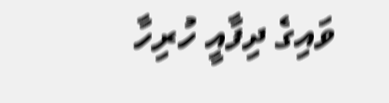ވައިގެ ދިފާއީ ހުރިހާ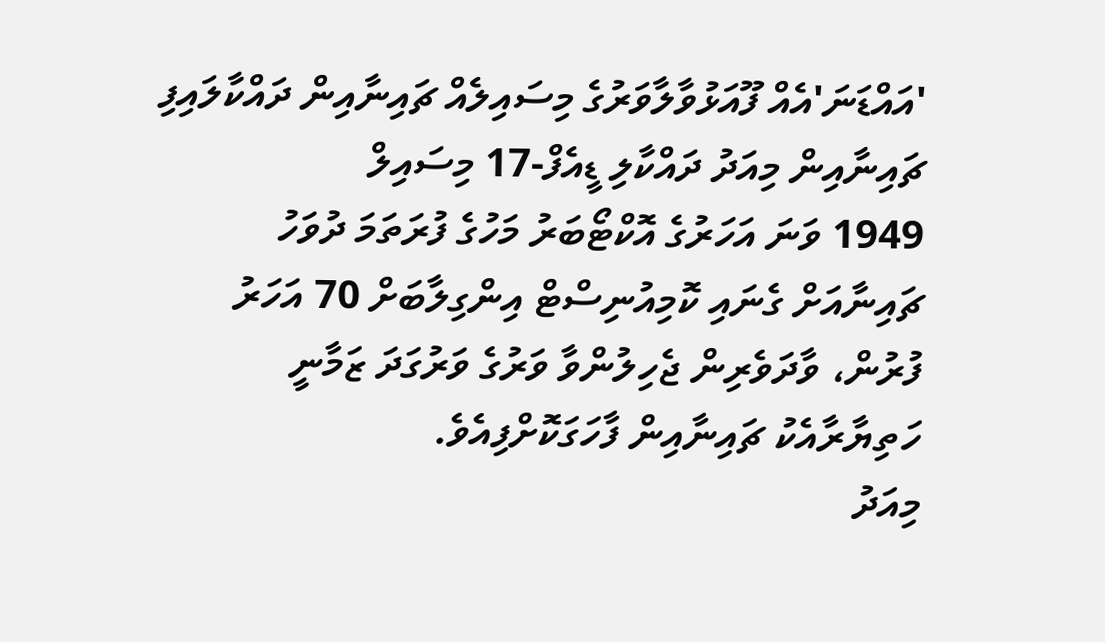'އައްޑަނަ'އެއް ފޫއަޅުވާލާވަރުގެ މިސައިލެއް ޗައިނާއިން ދައްކާލައިފި
ޗައިނާއިން މިއަދު ދައްކާލި ޑީއެފް-17 މިސައިލް
1949 ވަނަ އަހަރުގެ އޮކްޓޯބަރު މަހުގެ ފުރަތަމަ ދުވަހު ޗައިނާއަށް ގެނައި ކޮމިއުނިސްޓް އިންގިލާބަށް 70 އަހަރު ފުރުން، ވާދަވެރިން ޖެހިލުންވާ ވަރުގެ ވަރުގަދަ ޒަމާނީ ހަތިޔާރާއެކު ޗައިނާއިން ފާހަގަކޮށްފިއެވެ.
މިއަދު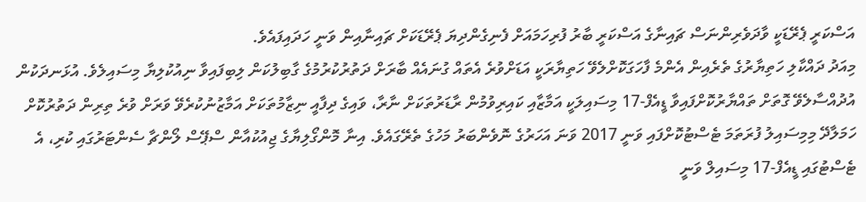އަސްކަރީ ޕެރޭޑަކީ ވާދަވެރިންނަސް ޗައިނާގެ އަސްކަރީ ބާރު ފުރިހަމައަށް ފެނިގެންދިޔަ ޕެރޭޑަކަށް ޗައިނާއިން ވަނީ ހަދައިފައެވެ.
މިއަދު ދައްކާލި ހަތިޔާރުގެ ތެރެއިން އެންމެ ފާހަގަކޮށްލެވޭ ހަތިޔާރަކީ އަޑަށްވުރެ އެތައް ގުނައެއް ބާރަށް ދަތުރުކުރުމުގެ ގާބިލުކަން ލިބިފައިވާ ނިއުކުލިޔާ މިސައިލެވެ. އުޅަނދަކުން އުދުއްސާލެވޭ ގޮތަށް ތައްޔާރުކޮށްފައިވާ ޑީއެފް-17 މިސައިލަކީ އަމާޒާއި ކައިރިވުމުން ރާޑަރުތަކަށް ނާރާ، ވައިގެ ދިފާއީ ނިޒާމުތަކަށް އަމާޒުނުކުރެވޭ ވަރަށް ވުރެ ތިރިން ދަތުރުކޮށް ހަމަލާދޭ މިމިސައިލު ފުރަތަމަ ޓެސްޓުކޮށްފައި ވަނީ 2017 ވަނަ އަހަރުގެ ނޮވެންބަރު މަހުގެ ތެރޭގައެވެ. އިނާ މޮންގޯލިޔާގެ ޖިއުކުއާން ސްޕޭސް ލޯންޗާ ސެންޓަރުގައި ކުރި، އެ ޓެސްޓުގައި ޑީއެފް-17 މިސައިލް ވަނީ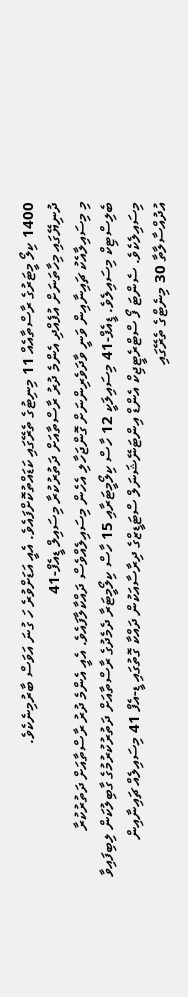1400 ކިލޯ މީޓަރުގެ ރާސްތާއެއް 11 މިނިޓުގެ ތެރޭގައި ކަޑައްތުކޮށްފައެވެ. އެއީ އަޑަށްވުރެ ހަ ގުނަ އަވަސް ބާރުމިނެކެވެ.
ދުނިޔޭގައި މިހާތަނަށް އުފެއްދި އެންމެ ދުރު ރާސްތާއަށް ދަތުރުކުރާ މިސައިލް ޑީއެފް-41
މި މިސައިލާއެކު ޗައިނާއިން ވަނީ ވާދަވެރިންނަށް ގޮންޖަހާލި އެހެން މިސައިލެއްވެސް ދައްކާލާފައެވެ. އެއީ އެންމެ ދުރު ރާސްތާއަށް ދަތުރުކުރާ ބެލިސްޓިކް މިސައިލެވެ. ޑީއެފް-41 މިސައިލަކީ 12 ހާސް ކިލޯމީޓަރާއި 15 ހާސް ކިލޯމީޓަރާ ދެމެދުގެ ރާސްތާއަށް ދަތުރުކުރުމުގެ ގާބިލުކަން ލިބިފައިވާ މިސައިލެކެވެ. ސެންޓަ ފޯ ސްޓްރެޓީޖިކް އެންޑް އިންޓަނޭޝަނަލް ސްޓަޑީޒްގެ ދިރާސާއަކުން ދައްކާ ގޮތުގައި ޑީ-އެފް 41 މިސައިލެއް ޗައިނާއިން އުދުއްސާލާތާ 30 މިނެޓްގެ ތެރޭގައި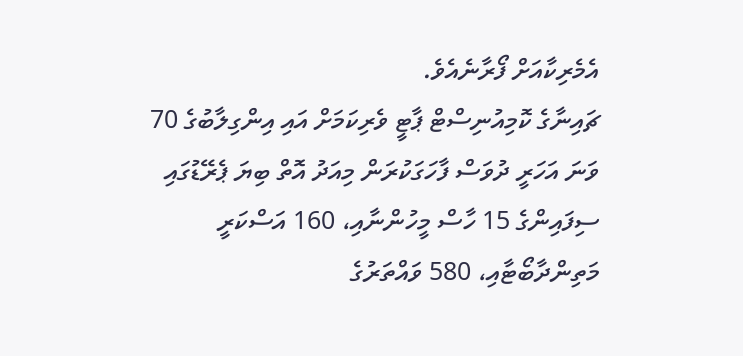އެމެރިކާއަށް ފޯރާނެއެވެ.
ޗައިނާގެ ކޮމިއުނިސްޓް ޕާޓީ ވެރިކަމަށް އައި އިންގިލާބުގެ 70 ވަނަ އަހަރީ ދުވަސް ފާހަގަކުރަން މިއަދު އޮތް ބިޔަ ޕެރޭޑުގައި ސިފައިންގެ 15 ހާސް މީހުންނާއި، 160 އަސްކަރީ މަތިންދާބޯޓާއި، 580 ވައްތަރުގެ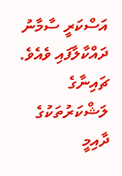އަސްކަރީ ސާމާނު ދައްކާލާފައި ވެއެވެ.
ޗައިނާގެ ލަޝްކަރުތަކުގެ ދާއިމީ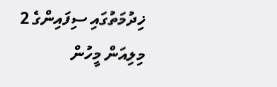ޚިދުމަތުގައި ސިފައިންގެ 2 މިލިއަން މީހުން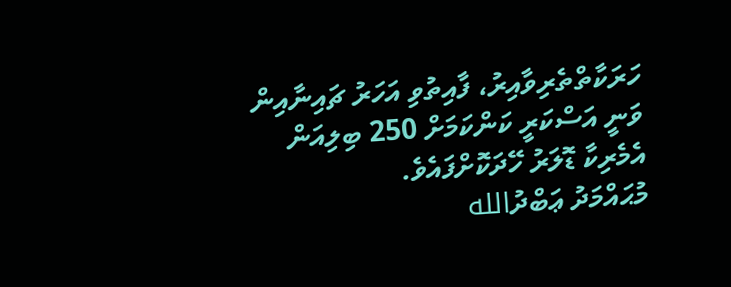ހަރަކާތްތެރިވާއިރު، ފާއިތުވި އަހަރު ޗައިނާއިން ވަނީ އަސްކަރީ ކަންކަމަށް 250 ބިލިއަން އެމެރިކާ ޑޮލަރު ހޭދަކޮށްފައެވެ.
މުޙައްމަދު ޢަބްދުالله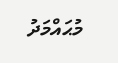މުޙައްމަދު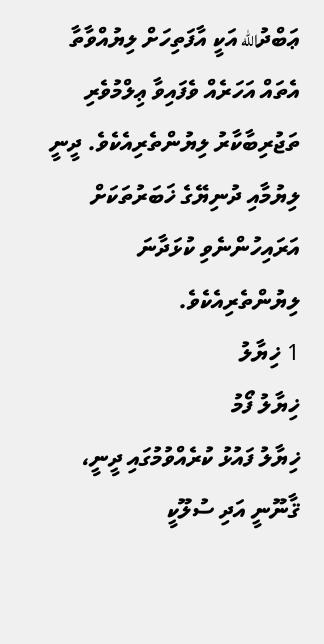ޢަބްދުالله އަކީ އާފަތިހަށް ލިޔުއްވާތާ އެތައް އަހަރެއް ވެފައިވާ ޢިލްމުވެރި ތަޖުރިބާކާރު ލިޔުންތެރިއެކެވެ. ދީނީ ލިޔުމާއި ދުނިޔޭގެ ޚަބަރުތަކަށް އަރައިހުންނެވި ކުޅަދާނަ ލިޔުންތެރިއެކެވެ.
1 ޚިޔާލު
ޚިޔާލު ފޯމު
ޚިޔާލު ފައުޅު ކުރެއްވުމުގައި ދީނީ، ޤާނޫނީ އަދި ސުލޫކީ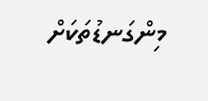މިންގަނޑުތަކަށް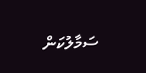ސަމާލުކަން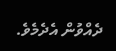ދެއްވުން އެދެމެވެ.